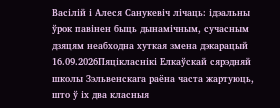Васілій і Алеся Санукевіч лічаць: ідэальны ўрок павінен быць дынамічным, сучасным дзяцям неабходна хуткая змена дэкарацый
16.09.2026Пяцікласнікі Елкаўскай сярэдняй школы Зэльвенскага раёна часта жартуюць, што ў іх два класныя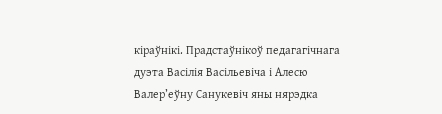кіраўнікі. Прадстаўнікоў педагагічнага дуэта Васілія Васільевіча і Алесю Валер’еўну Санукевіч яны нярэдка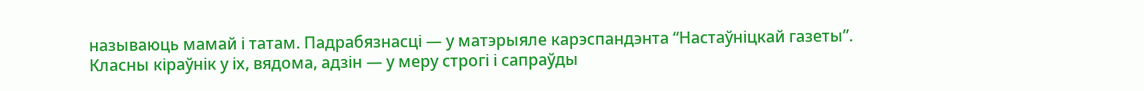называюць мамай і татам. Падрабязнасці — у матэрыяле карэспандэнта “Настаўніцкай газеты”.
Класны кіраўнік у іх, вядома, адзін — у меру строгі і сапраўды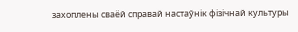захоплены сваёй справай настаўнік фізічнай культуры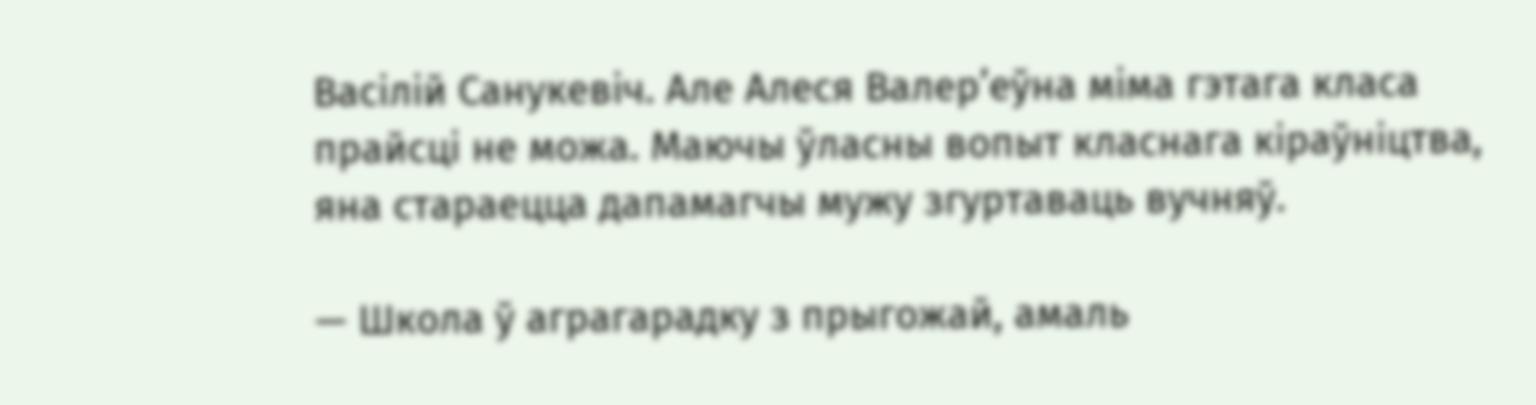Васілій Санукевіч. Але Алеся Валер’еўна міма гэтага класа прайсці не можа. Маючы ўласны вопыт класнага кіраўніцтва, яна стараецца дапамагчы мужу згуртаваць вучняў.

— Школа ў аграгарадку з прыгожай, амаль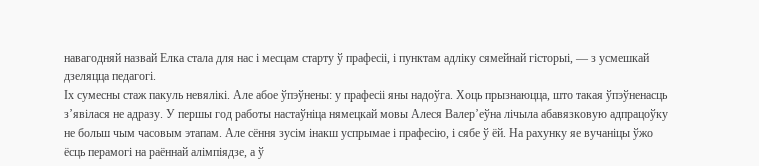навагодняй назвай Елка стала для нас і месцам старту ў прафесіі, і пунктам адліку сямейнай гісторыі, — з усмешкай дзеляцца педагогі.
Іх сумесны стаж пакуль невялікі. Але абое ўпэўнены: у прафесіі яны надоўга. Хоць прызнаюцца, што такая ўпэўненасць з’явілася не адразу. У першы год работы настаўніца нямецкай мовы Алеся Валер’еўна лічыла абавязковую адпрацоўку не больш чым часовым этапам. Але сёння зусім інакш успрымае і прафесію, і сябе ў ёй. На рахунку яе вучаніцы ўжо ёсць перамогі на раённай алімпіядзе, а ў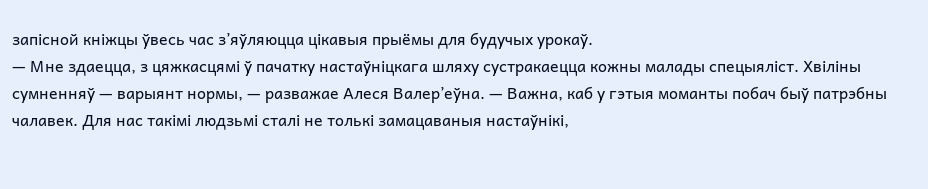запісной кніжцы ўвесь час з’яўляюцца цікавыя прыёмы для будучых урокаў.
— Мне здаецца, з цяжкасцямі ў пачатку настаўніцкага шляху сустракаецца кожны малады спецыяліст. Хвіліны сумненняў — варыянт нормы, — разважае Алеся Валер’еўна. — Важна, каб у гэтыя моманты побач быў патрэбны чалавек. Для нас такімі людзьмі сталі не толькі замацаваныя настаўнікі,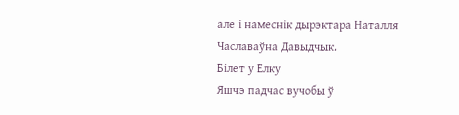але і намеснік дырэктара Наталля Чаславаўна Давыдчык.
Білет у Елку
Яшчэ падчас вучобы ў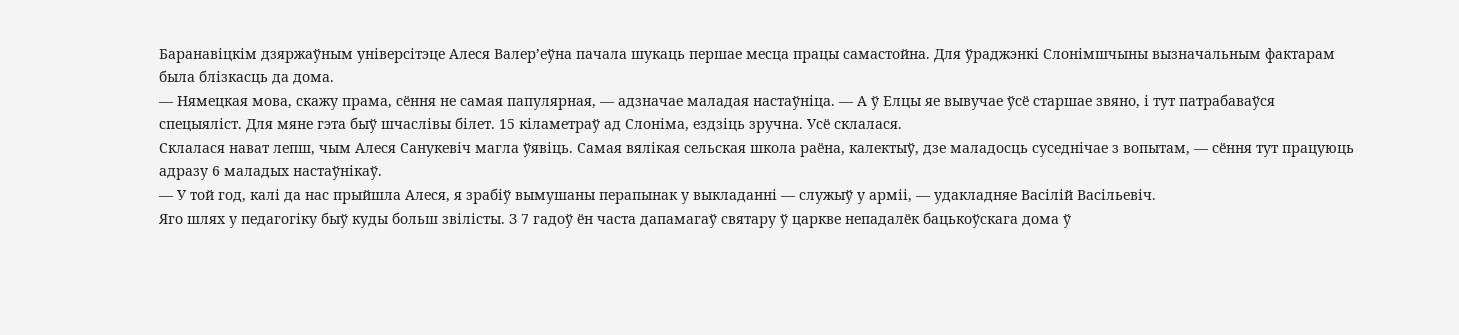Баранавіцкім дзяржаўным універсітэце Алеся Валер’еўна пачала шукаць першае месца працы самастойна. Для ўраджэнкі Слонімшчыны вызначальным фактарам была блізкасць да дома.
— Нямецкая мова, скажу прама, сёння не самая папулярная, — адзначае маладая настаўніца. — А ў Елцы яе вывучае ўсё старшае звяно, і тут патрабаваўся спецыяліст. Для мяне гэта быў шчаслівы білет. 15 кіламетраў ад Слоніма, ездзіць зручна. Усё склалася.
Склалася нават лепш, чым Алеся Санукевіч магла ўявіць. Самая вялікая сельская школа раёна, калектыў, дзе маладосць суседнічае з вопытам, — сёння тут працуюць адразу 6 маладых настаўнікаў.
— У той год, калі да нас прыйшла Алеся, я зрабіў вымушаны перапынак у выкладанні — служыў у арміі, — удакладняе Васілій Васільевіч.
Яго шлях у педагогіку быў куды больш звілісты. З 7 гадоў ён часта дапамагаў святару ў царкве непадалёк бацькоўскага дома ў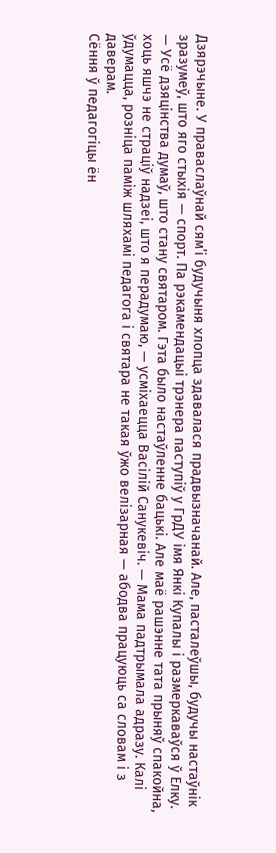Дзярэчыне. У праваслаўнай сям’і будучыня хлопца здавалася прадвызначанай. Але, пасталеўшы, будучы настаўнік зразумеў, што яго стыхія — спорт. Па рэкамендацыі трэнера паступіў у ГрДУ імя Янкі Купалы і размеркаваўся ў Елку.
— Усё дзяцінства думаў, што стану святаром. Гэта было настаўленне бацькі. Але маё рашэнне тата прыняў спакойна, хоць яшчэ не страціў надзеі, што я перадумаю, — усміхаецца Васілій Санукевіч. — Мама падтрымала адразу. Калі ўдумацца, розніца паміж шляхамі педагога і святара не такая ўжо велізарная — абодва працуюць са словам і з даверам.
Сёння ў педагогіцы ён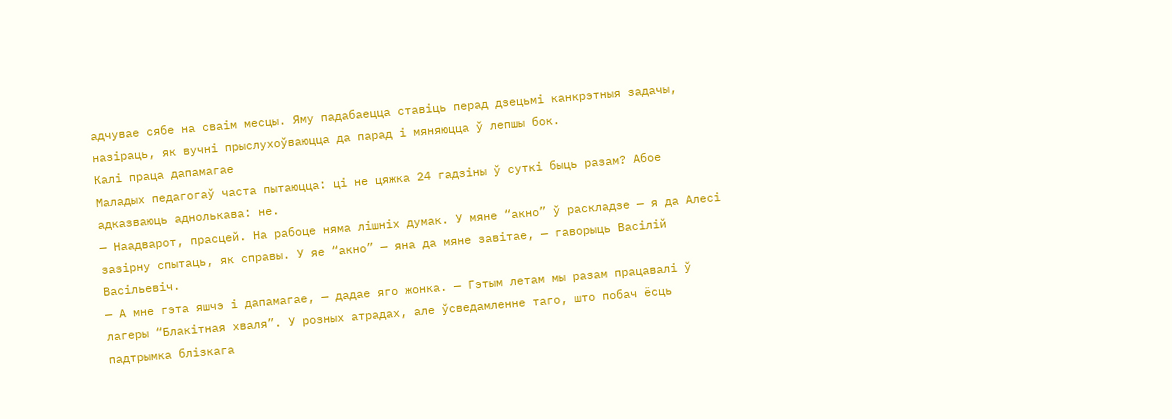адчувае сябе на сваім месцы. Яму падабаецца ставіць перад дзецьмі канкрэтныя задачы, назіраць, як вучні прыслухоўваюцца да парад і мяняюцца ў лепшы бок.
Калі праца дапамагае
Маладых педагогаў часта пытаюцца: ці не цяжка 24 гадзіны ў суткі быць разам? Абое адказваюць аднолькава: не.
— Наадварот, прасцей. На рабоце няма лішніх думак. У мяне “акно” ў раскладзе — я да Алесі зазірну спытаць, як справы. У яе “акно” — яна да мяне завітае, — гаворыць Васілій Васільевіч.
— А мне гэта яшчэ і дапамагае, — дадае яго жонка. — Гэтым летам мы разам працавалі ў лагеры “Блакітная хваля”. У розных атрадах, але ўсведамленне таго, што побач ёсць падтрымка блізкага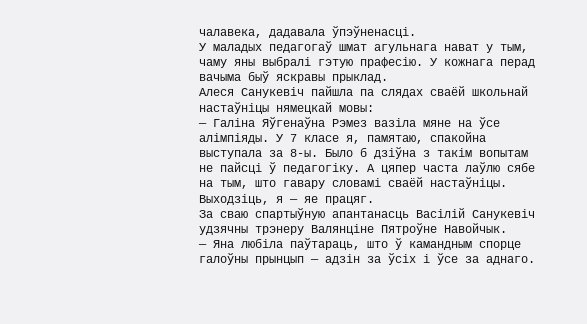чалавека, дадавала ўпэўненасці.
У маладых педагогаў шмат агульнага нават у тым, чаму яны выбралі гэтую прафесію. У кожнага перад вачыма быў яскравы прыклад.
Алеся Санукевіч пайшла па слядах сваёй школьнай настаўніцы нямецкай мовы:
— Галіна Яўгенаўна Рэмез вазіла мяне на ўсе алімпіяды. У 7 класе я, памятаю, спакойна выступала за 8-ы. Было б дзіўна з такім вопытам не пайсці ў педагогіку. А цяпер часта лаўлю сябе на тым, што гавару словамі сваёй настаўніцы. Выходзіць, я — яе працяг.
За сваю спартыўную апантанасць Васілій Санукевіч удзячны трэнеру Валянціне Пятроўне Навойчык.
— Яна любіла паўтараць, што ў камандным спорце галоўны прынцып — адзін за ўсіх і ўсе за аднаго.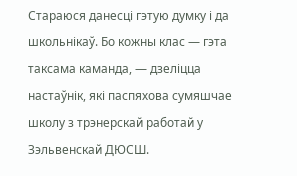Стараюся данесці гэтую думку і да школьнікаў. Бо кожны клас — гэта таксама каманда, — дзеліцца настаўнік, які паспяхова сумяшчае школу з трэнерскай работай у Зэльвенскай ДЮСШ.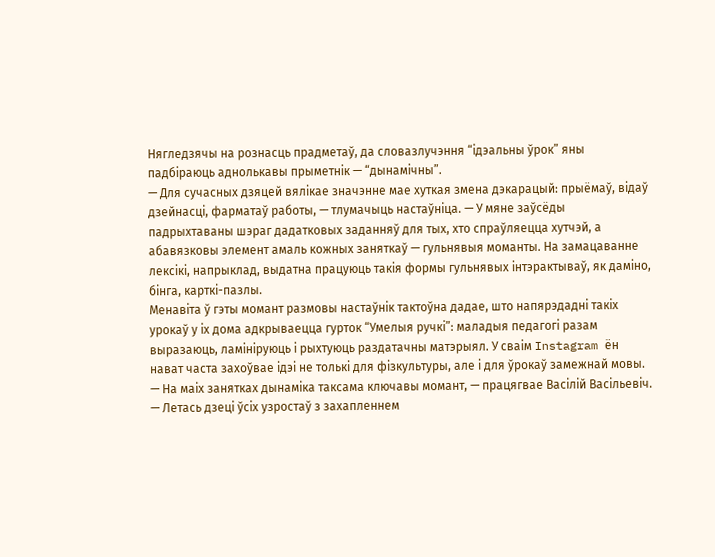Нягледзячы на рознасць прадметаў, да словазлучэння “ідэальны ўрок” яны падбіраюць аднолькавы прыметнік — “дынамічны”.
— Для сучасных дзяцей вялікае значэнне мае хуткая змена дэкарацый: прыёмаў, відаў дзейнасці, фарматаў работы, — тлумачыць настаўніца. — У мяне заўсёды падрыхтаваны шэраг дадатковых заданняў для тых, хто спраўляецца хутчэй, а абавязковы элемент амаль кожных заняткаў — гульнявыя моманты. На замацаванне лексікі, напрыклад, выдатна працуюць такія формы гульнявых інтэрактываў, як даміно, бінга, карткі-пазлы.
Менавіта ў гэты момант размовы настаўнік тактоўна дадае, што напярэдадні такіх урокаў у іх дома адкрываецца гурток “Умелыя ручкі”: маладыя педагогі разам выразаюць, ламініруюць і рыхтуюць раздатачны матэрыял. У сваім Instagram ён нават часта захоўвае ідэі не толькі для фізкультуры, але і для ўрокаў замежнай мовы.
— На маіх занятках дынаміка таксама ключавы момант, — працягвае Васілій Васільевіч. — Летась дзеці ўсіх узростаў з захапленнем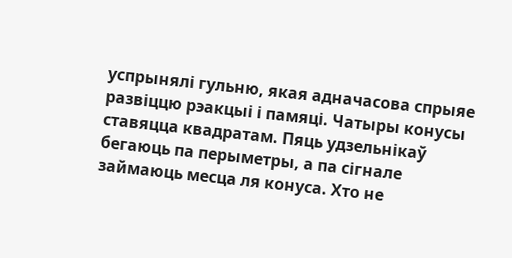успрынялі гульню, якая адначасова спрыяе развіццю рэакцыі і памяці. Чатыры конусы ставяцца квадратам. Пяць удзельнікаў бегаюць па перыметры, а па сігнале займаюць месца ля конуса. Хто не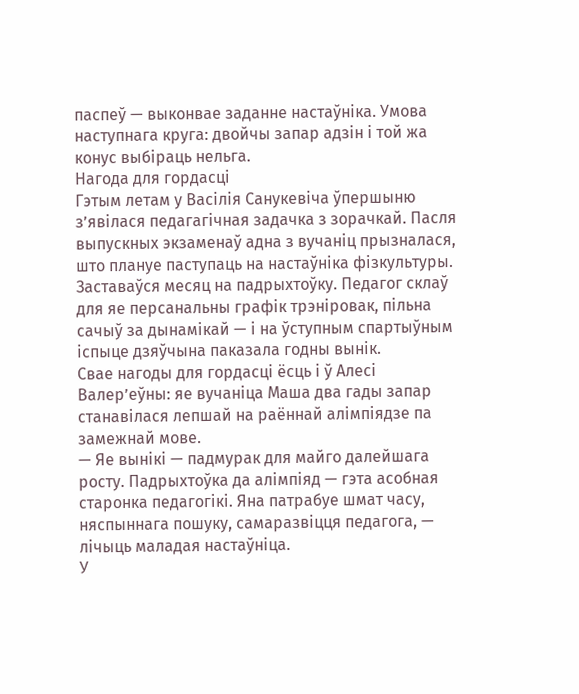паспеў — выконвае заданне настаўніка. Умова наступнага круга: двойчы запар адзін і той жа конус выбіраць нельга.
Нагода для гордасці
Гэтым летам у Васілія Санукевіча ўпершыню з’явілася педагагічная задачка з зорачкай. Пасля выпускных экзаменаў адна з вучаніц прызналася, што плануе паступаць на настаўніка фізкультуры. Заставаўся месяц на падрыхтоўку. Педагог склаў для яе персанальны графік трэніровак, пільна сачыў за дынамікай — і на ўступным спартыўным іспыце дзяўчына паказала годны вынік.
Свае нагоды для гордасці ёсць і ў Алесі Валер’еўны: яе вучаніца Маша два гады запар станавілася лепшай на раённай алімпіядзе па замежнай мове.
— Яе вынікі — падмурак для майго далейшага росту. Падрыхтоўка да алімпіяд — гэта асобная старонка педагогікі. Яна патрабуе шмат часу, няспыннага пошуку, самаразвіцця педагога, — лічыць маладая настаўніца.
У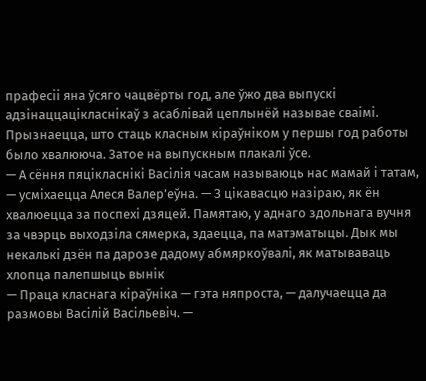прафесіі яна ўсяго чацвёрты год, але ўжо два выпускі адзінаццацікласнікаў з асаблівай цеплынёй называе сваімі. Прызнаецца, што стаць класным кіраўніком у першы год работы было хвалююча. Затое на выпускным плакалі ўсе.
— А сёння пяцікласнікі Васілія часам называюць нас мамай і татам, — усміхаецца Алеся Валер’еўна. — З цікавасцю назіраю, як ён хвалюецца за поспехі дзяцей. Памятаю, у аднаго здольнага вучня за чвэрць выходзіла сямерка, здаецца, па матэматыцы. Дык мы некалькі дзён па дарозе дадому абмяркоўвалі, як матываваць хлопца палепшыць вынік
— Праца класнага кіраўніка — гэта няпроста, — далучаецца да размовы Васілій Васільевіч. —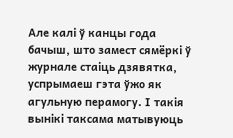Але калі ў канцы года бачыш, што замест сямёркі ў журнале стаіць дзявятка, успрымаеш гэта ўжо як агульную перамогу. І такія вынікі таксама матывуюць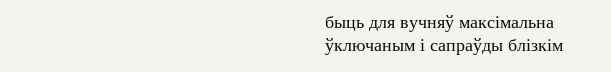быць для вучняў максімальна ўключаным і сапраўды блізкім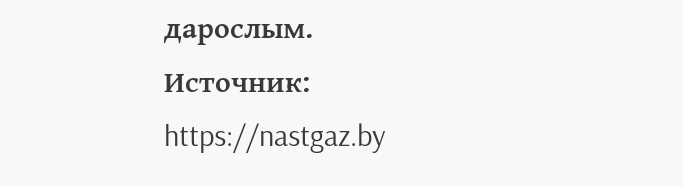дарослым.
Источник: https://nastgaz.by